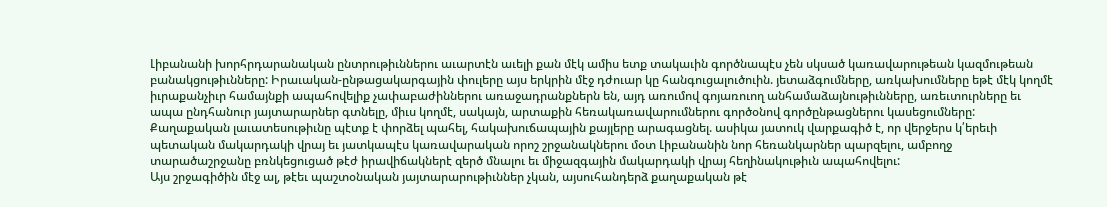Լիբանանի խորհրդարանական ընտրութիւններու աւարտէն աւելի քան մէկ ամիս ետք տակաւին գործնապէս չեն սկսած կառավարութեան կազմութեան բանակցութիւնները: Իրաւական-ընթացակարգային փուլերը այս երկրին մէջ դժուար կը հանգուցալուծուին. յետաձգումները, առկախումները եթէ մէկ կողմէ իւրաքանչիւր համայնքի ապահովելիք չափաբաժիններու առաջադրանքներն են, այդ առումով գոյառուող անհամաձայնութիւնները, առեւտուրները եւ ապա ընդհանուր յայտարարներ գտնելը, միւս կողմէ, սակայն, արտաքին հեռակառավարումներու գործօնով գործընթացներու կասեցումները:
Քաղաքական լաւատեսութիւնը պէտք է փորձել պահել, հակախուճապային քայլերը արագացնել. ասիկա յատուկ վարքագիծ է, որ վերջերս կ՛երեւի պետական մակարդակի վրայ եւ յատկապէս կառավարական որոշ շրջանակներու մօտ Լիբանանին նոր հեռանկարներ պարզելու, ամբողջ տարածաշրջանը բռնկեցուցած թէժ իրավիճակներէ զերծ մնալու եւ միջազգային մակարդակի վրայ հեղինակութիւն ապահովելու:
Այս շրջագիծին մէջ ալ, թէեւ պաշտօնական յայտարարութիւններ չկան, այսուհանդերձ քաղաքական թէ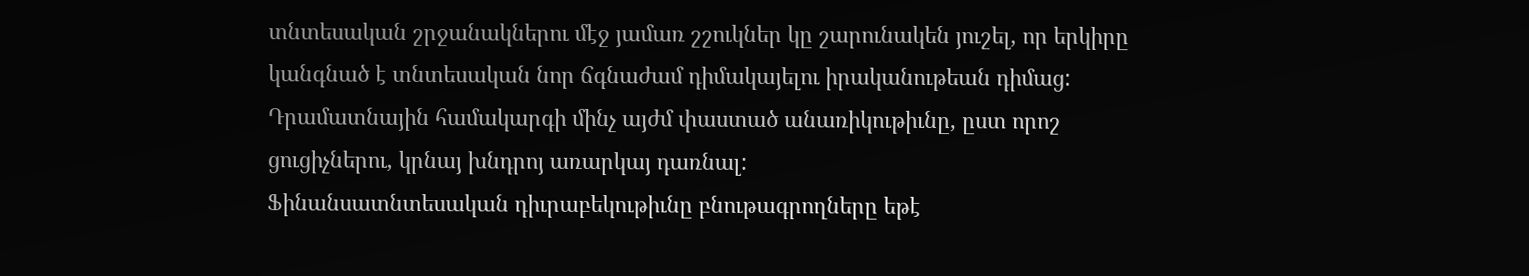տնտեսական շրջանակներու մէջ յամառ շշուկներ կը շարունակեն յուշել, որ երկիրը կանգնած է տնտեսական նոր ճգնաժամ դիմակայելու իրականութեան դիմաց: Դրամատնային համակարգի մինչ այժմ փաստած անառիկութիւնը, ըստ որոշ ցուցիչներու, կրնայ խնդրոյ առարկայ դառնալ:
Ֆինանսատնտեսական դիւրաբեկութիւնը բնութագրողները եթէ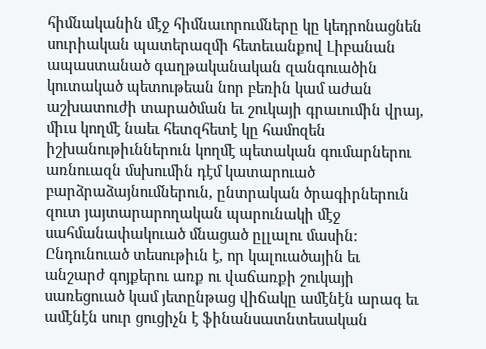հիմնականին մէջ հիմնաւորումները կը կեդրոնացնեն սուրիական պատերազմի հետեւանքով Լիբանան ապաստանած գաղթականական զանգուածին կուտակած պետութեան նոր բեռին կամ աժան աշխատուժի տարածման եւ շուկայի գրաւումին վրայ, միւս կողմէ նաեւ հետզհետէ կը համոզեն իշխանութիւններուն կողմէ պետական գումարներու առնուազն մսխումին դէմ կատարուած բարձրաձայնումներուն, ընտրական ծրագիրներուն զուտ յայտարարողական պարունակի մէջ սահմանափակուած մնացած ըլլալու մասին:
Ընդունուած տեսութիւն է, որ կալուածային եւ անշարժ գոյքերու առք ու վաճառքի շուկայի սառեցուած կամ յետընթաց վիճակը ամէնէն արագ եւ ամէնէն սուր ցուցիչն է ֆինանսատնտեսական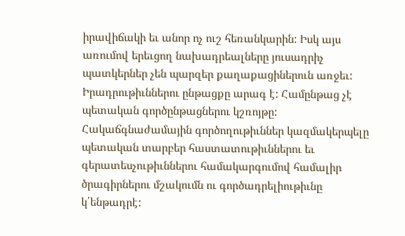իրավիճակի եւ անոր ոչ ուշ հեռանկարին: Իսկ այս առումով երեւցող նախադրեալները յուսադրիչ պատկերներ չեն պարզեր քաղաքացիներուն առջեւ:
Իրադրութիւններու ընթացքը արագ է: Համընթաց չէ պետական գործընթացներու կշռոյթը: Հակաճգնաժամային գործողութիւններ կազմակերպելը պետական տարբեր հաստատութիւններու եւ գերատեսչութիւններու համակարգումով համալիր ծրագիրներու մշակումն ու գործադրելիութիւնը կ՛ենթադրէ: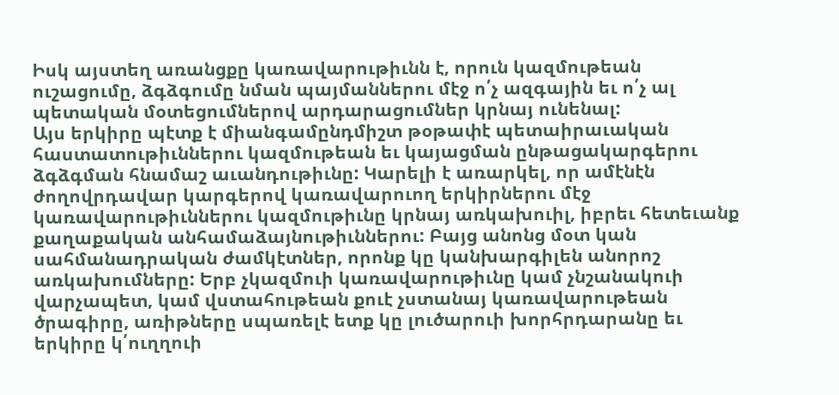Իսկ այստեղ առանցքը կառավարութիւնն է, որուն կազմութեան ուշացումը, ձգձգումը նման պայմաններու մէջ ո՛չ ազգային եւ ո՛չ ալ պետական մօտեցումներով արդարացումներ կրնայ ունենալ:
Այս երկիրը պէտք է միանգամընդմիշտ թօթափէ պետաիրաւական հաստատութիւններու կազմութեան եւ կայացման ընթացակարգերու ձգձգման հնամաշ աւանդութիւնը: Կարելի է առարկել, որ ամէնէն ժողովրդավար կարգերով կառավարուող երկիրներու մէջ կառավարութիւններու կազմութիւնը կրնայ առկախուիլ, իբրեւ հետեւանք քաղաքական անհամաձայնութիւններու: Բայց անոնց մօտ կան սահմանադրական ժամկէտներ, որոնք կը կանխարգիլեն անորոշ առկախումները: Երբ չկազմուի կառավարութիւնը կամ չնշանակուի վարչապետ, կամ վստահութեան քուէ չստանայ կառավարութեան ծրագիրը, առիթները սպառելէ ետք կը լուծարուի խորհրդարանը եւ երկիրը կ՛ուղղուի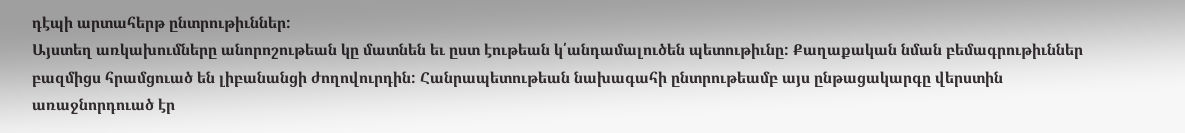դէպի արտահերթ ընտրութիւններ:
Այստեղ առկախումները անորոշութեան կը մատնեն եւ ըստ էութեան կ՛անդամալուծեն պետութիւնը: Քաղաքական նման բեմագրութիւններ բազմիցս հրամցուած են լիբանանցի ժողովուրդին: Հանրապետութեան նախագահի ընտրութեամբ այս ընթացակարգը վերստին առաջնորդուած էր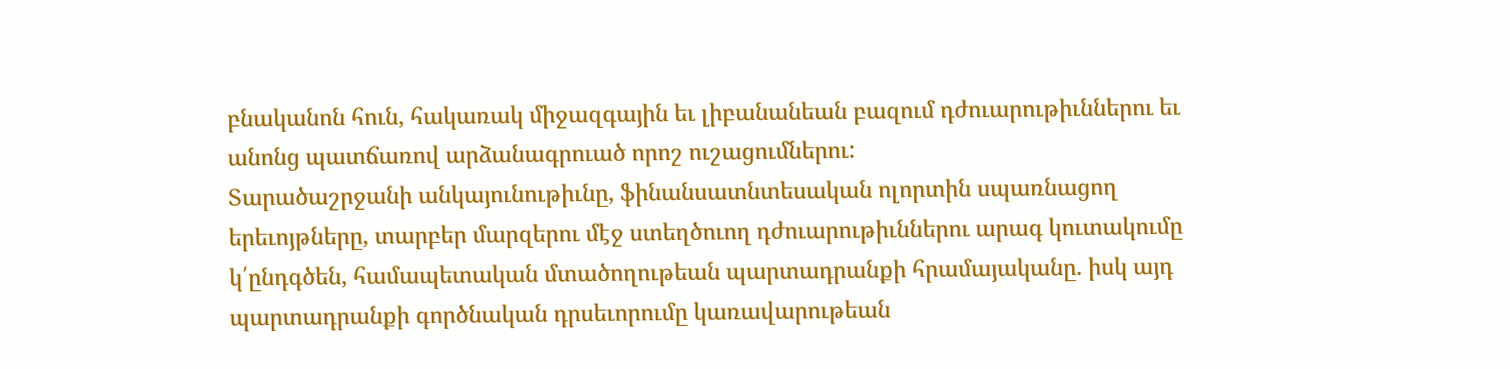բնականոն հուն, հակառակ միջազգային եւ լիբանանեան բազում դժուարութիւններու եւ անոնց պատճառով արձանագրուած որոշ ուշացումներու:
Տարածաշրջանի անկայունութիւնը, ֆինանսատնտեսական ոլորտին սպառնացող երեւոյթները, տարբեր մարզերու մէջ ստեղծուող դժուարութիւններու արագ կուտակումը կ՛ընդգծեն, համապետական մտածողութեան պարտադրանքի հրամայականը. իսկ այդ պարտադրանքի գործնական դրսեւորումը կառավարութեան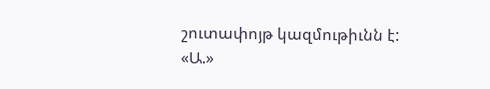շուտափոյթ կազմութիւնն է:
«Ա.»